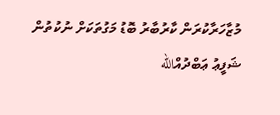މުޒާހަރާކުރަން ކާރުބާރު ބޮޑު މަގުތަކަށް ނުކުތުން
ޝަފީޢު ޢަބްދުއްالله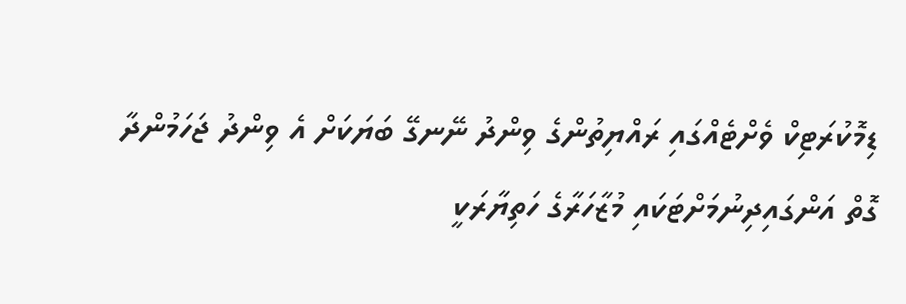ޑިމޮކުރަޓިކް ވެށްޓެއްގައި ރައްޔިތުންގެ ވިންދު ނޭނގޭ ބަޔަކަށް އެ ވިންދު ޖަހަމުންދާ ގޮތް އަންގައިދިނުމަށްޓަކައި މުޒާހަރާގެ ހަތިޔާރަކީ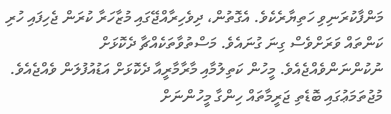މަންފާކުރަނިވި ހަތިޔާރެކެވެ. އެގޮތުން، ދިވެހިރާއްޖޭގައި މުޒާހަރާ ކުރަން ޖެހިފައި ހުރި ކަންތައް ވަރަށްވެސް ގިނަ ގުނައެވެ. މަސްތުވާތަކެއްޗާ ދެކޮޅަށް ނުކުންނަންވެއްޖެއެވެ. މީހުން ކަތިލުމާއި މާރާމާރީއާ ދެކޮޅަށް އަޑުއުފުލަން ވެއްޖެއެވެ. މުޖުތަމަޢުގައި ބޮޑެތި ޖަރީމާތައް ހިންގާ މީހުންނަށް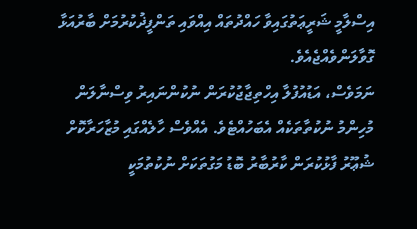އިސްލާމީ ޝަރީޢަތުގައިވާ ހައްދުތައް އިއްވައި ތަންފީޛުކުރުމަށް ބާރުއަޅާ ގޮވާލަންވެއްޖެއެވެ.
ނަމަވެސް، އަޑުއުފުލާ އިހްތިޖާޖުކުރަން ނުކުންނައިރު ވިސްނާލަން މުހިންމު ނުކުތާތަކެއް އެބަހުއްޓެވެ. އެއްވެސް ހާލެއްގައި މުޒާހަރާކޮށް ޝުޢޫރު ފާޅުކުރަން ކާރުބާރު ބޮޑު މަގުތަކަށް ނުކުތުމަކީ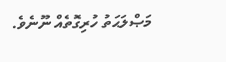މަޞްލަޙަތު ހުރިގޮތެއް ނޫނެވެ.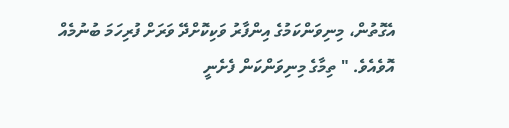އެގޮތުން، މިނިވަންކަމުގެ އިންފާރު ވަކިކޮށްދޭ ވަރަށް ފުރިހަމަ ބުނުމެއް އޮވެއެވެ. " ތިމާގެ މިނިވަންކަން ފެށެނީ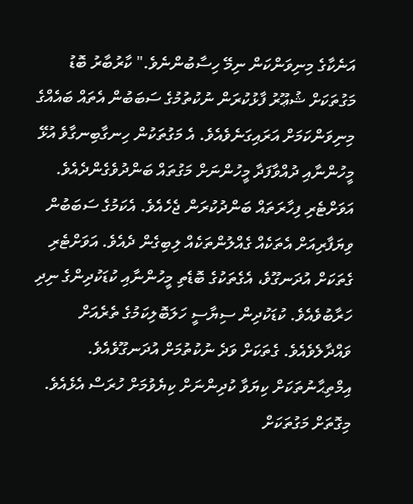އަނެކާގެ މިނިވަންކަން ނިމޭ ހިސާބުންނެވެ." ކާރުބާރު ބޮޑު މަގުތަކަށް ޝުޢޫރު ފާޅުކުރަން ނުކުތުމުގެ ސަބަބުން އެތައް ބައެއްގެ މިނިވަންކަމަށް އަރައިގަނެވެއެވެ. އެ މަގުތަކުން ހިނގާބިނގާވެ އުޅޭ މީހުންނާއި ދުއްވާފަދާ މީހުންނަށް މަގުތައް ބަންދުވެގެންދެއެވެ. އަވަށްޓެރި ފިހާރަތައް ބަންދުކުރަން ޖެހެއެވެ. އެކަމުގެ ސަބަބުން ވިޔަފާރިއަށް އެތަކެއް ގެއްލުންތަކެއް ލިބިގެން ދެއެވެ. އަވަށްޓެރި ގެތަކަށް އުދަނގޫވެ، އެގެތަކުގެ ބޮޑެތި މީހުންނާއި ކުޑަކުދިންގެ ނިދި ހަރާބުވެއެވެ. ކުޑަކުދިން ސިޔާސީ ހަލަބޮލިކަމުގެ ތެރެއަށް ވައްދާލެވެއެވެ. ގެތަކަށް ވަދެ ނުކުތުމަށް އުދަނގޫވެއެވެ. އިމްތިޙާނުތަކަށް ކިޔަވާ ކުދިންނަށް ކިޔެވުމަށް ހުރަސް އެޅެއެވެ.
މިގޮތަށް މަގުތަކަށް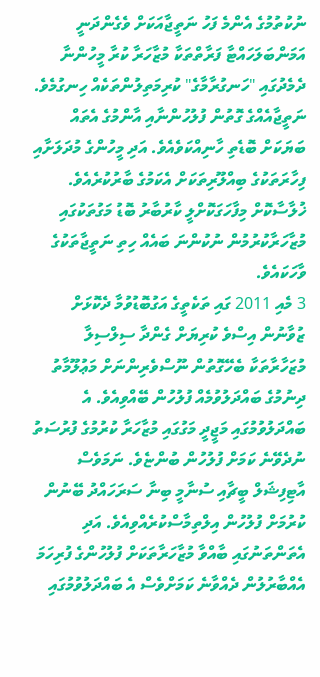ނުކުތުމުގެ އެންމެ ފަހު ނަތީޖާއަކަށް ވެގެންދަނީ އަމަންބަލަހައްޓާ ފަރާތްތަކާ މުޒާހަރާ ކުރާ މީހުންނާ ދެމެދުގައި "ހަނގުރާމާގެ" ކުރިމަތިލުންތަކެއް ހިނގުމެވެ. ނަތީޖާއެއްގެ ގޮތުން ފުލުހުންނާއި އާންމުގެ އެތައް ބަޔަކަށް ބޮޑެތި ހާނިއްކަވެއެވެ. އަދި މީހުންގެ މުދަލަށާއި ފިހާރަތަކުގެ ބިއްލޫރިތަކަށް އެކަމުގެ ބާރުކުރެއެވެ.
ޚުލާސާކޮށް މިފާހަގަކޮށްލީ ކާރުބާރު ބޮޑު މަގުތަކުގައި މުޒާހަރާކުރުމުން ނުކުންނަ ބައެއް ހިތި ނަތީޖާތަކުގެ ވާހަކައެވެ.
3 މެއި 2011 ގައި ތަކެތީގެ އަގުބޮޑުވުމާ ދެކޮޅަށް ޒުވާނުން އިސްވެ ކުރިޔަށް ގެންދާ ސިލްސިލާ މުޒަހާރާތަކާ ބެހޭގޮތުން ނޫސްވެރިންނަށް މަޢުލޫމާތު ދިނުމުގެ ބައްދަލުވުމެއް ފުލުހުން ބޭއްވިއެވެ. އެ ބައްދަލުވުމުގައި މަޖީދީ މަގުގައި މުޒާހަރާ ކުރުމުގެ ފުރުސަތު ނުދެވޭނެ ކަމަށް ފުލުހުން ބުންޏެވެ. ނަމަވެސް އާޓިފިޝަލް ބީޗާއި ސުނާމީ ބިނާ ސަރަހައްދު ބޭނުން ކުރުމަށް ފުލުހުން އިލްތިމާސްކުރެއްވިއެވެ. އަދި އެތަންތަނުގައި ބާއްވާ މުޒާހަރާތަކަށް ފުލުހުންގެ ފުރިހަމަ އެއްބާރުލުން ދެއްވާނެ ކަމަށްވެސް އެ ބައްދަލުވުމުގައި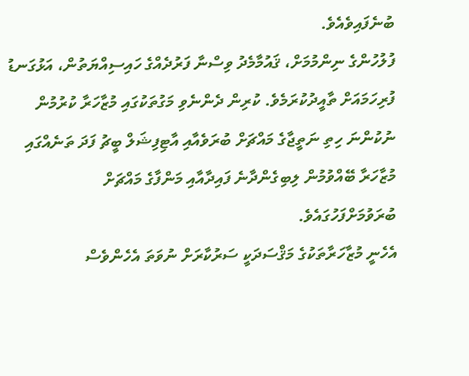ބުނެފައިވެއެވެ.
ފުލުހުންގެ ނިންމުމަށް، ޤައުމާމެދު ވިސްނާ ފަރުދެއްގެ ހައިސިއްޔަތުން، އަޅުގަނޑު ފުރިހަމައަށް ތާއީދުކުރަމެވެ. ކުރިން ދެންނެވި މަގުތަކުގައި މުޒާހަރާ ކުރުމުން ނުކުންނަ ހިތި ނަތީޖާގެ މައްޗަށް ބުރަވެއާއި އާޓިފިޝަލް ބީޗު ފަދަ ތަނެއްގައި މުޒާހަރާ ބޭއްވުމުން ލިބިގެންދާނެ ފައިދާއާއި މަންފާގެ މައްޗަށް ބުރަވުމަށްފަހުގައެވެ.
އެހެނީ މުޒާހަރާތަކުގެ މަޤްސަދަކީ ސަރުކާރަށް ނުވަތަ އެހެންވެސް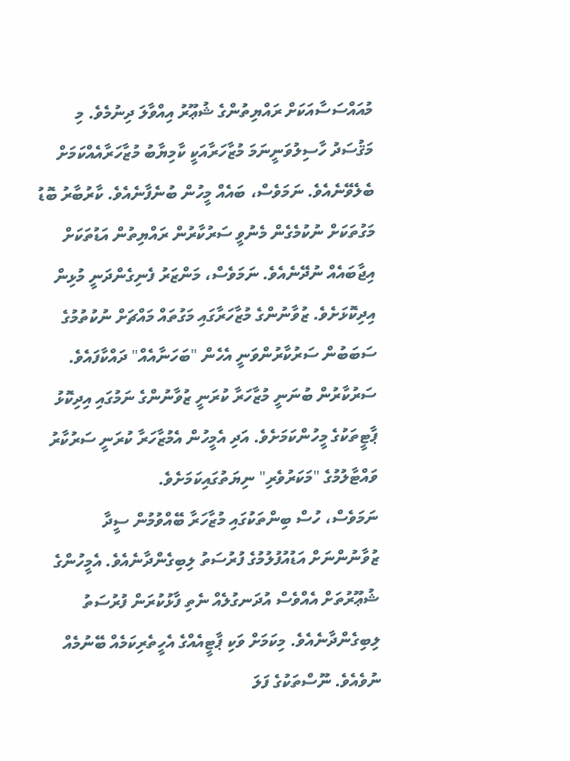މުއައްސަސާއަކަށް ރައްޔިތުންގެ ޝުޢޫރު އިއްވާލަ ދިނުމެވެ. މި މަޤުސަދު ހާސިލުވަނީނަމަ މުޒާހަރާއަކީ ކާމިޔާބު މުޒާހަރާއެއްކަމަށް ބެލެވޭނެއެވެ. ނަމަވެސް، ބައެއް މީހުން ބުނެފާނެއެވެ. ކާރުބާރު ބޮޑު މަގުތަކަށް ނުކުމެގެން މެނުވީ ސަރުކާރުން ރައްޔިތުން އަޑުތަކަށް އިޖާބައެއް ނުދޭނެއެވެ. ނަމަވެސް، މަންޒަރު ފެނިގެންދަނީ މުޅިން އިދިކޮޅަށެވެ. ޒުވާނުންގެ މުޒާހަރާގައި މަގުތައް މައްޗަށް ނުކުތުމުގެ ސަބަބުން ސަރުކާރުންވަނީ އެހެން "ބަހަނާއެއް" ދައްކާފައެވެ. ސަރުކާރުން ބުނަނީ މުޒާހަރާ ކުރަނީ ޒުވާނުންގެ ނަމުގައި އިދިކޮޅު ޕާޓީތަކުގެ މީހުންކަމަށެވެ. އަދި އެމީހުން އެމުޒާހަރާ ކުރަނީ ސަރުކާރު ވައްޓާލުމުގެ "މަކަރުވެރި" ނިޔަތުގައިކަމަށެވެ.
ނަމަވެސް، ހުސް ބިންތަކުގައި މުޒާހަރާ ބޭއްވުމުން ސީދާ ޒުވާނުންނަށް އަޑުއުފުލުމުގެ ފުރުސަތު ލިބިގެންދާނެއެވެ. އެމީހުންގެ ޝުޢޫރުތަށް އެއްވެސް އުދަނގުލެއް ނެތި ފާޅުކުރަން ފުރުސަތު ލިބިގެންދާނެއެވެ. މިކަމަށް ވަކި ޕާޓީއެއްގެ އެހީތެރިކަމެއް ބޭނުމެއް ނުވެއެވެ. ނޫސްތަކުގެ ފަލަ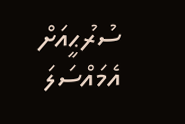ސުރުޙީއަށް އެމައްސަލަ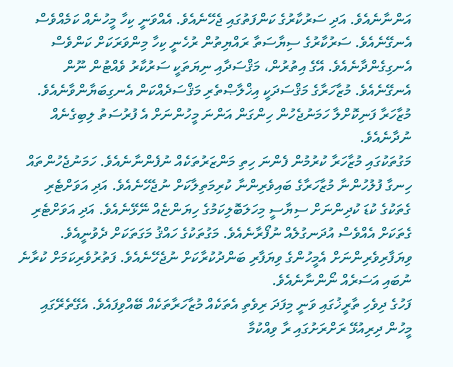އަންނާނެއެވެ. އަދި ސަރުކާރުގެ ކަންފަތުގައި ޖެހޭނެއެވެ. އެއްވަނީ ކިހާ މީހުނެއް ކަމެއްވެސް އެނގޭނެއެވެ. ސަރުކާރުގެ ސިޔާސަތާ ރައްޔިތުން ރުހެނީ ކިހާ މިންވަރަކަށް ކަންވެސް އެނގިގެންދާނެއެވެ. އޭގެ އިތުރުން، މަޤްސަދާއި ނިޔަތަކީ ސަރުކާރު ވެއްޓުން ނޫން އެނގޭނެއެވެ. މުޒާހަރާގެ މަޤްސަދަކީ އިޚްލާޞްތެރި މަޤްސަދެއްކަން އެނގިބަޔާންވާނެއެވެ. މުޒާހަރާ ފަނިކޮށްލާ ހަމަނުޖެހުން ހިންގަން އަންނަ މީހުންނަށް އެ ފުރުސަތު ލިބިގެނެއް ނުދާނެއެވެ.
މަގުތަކުގައި މުޒާހަރާ ކުރުމުން ފެންނަ ހިތި މަންޒަރުތަކެއް ނުފެންނާނެއެވެ. ހަމަނުޖެހުންތައް ހިނގާ ފުލުހުންނާ މުޒާހަރާގެ ބައިވެރިންނާ ކުރިމަތިލާކަށް ނުޖެހޭނެއެވެ. އަދި އަވަށްޓެރި ގެތަކުގެ ކުޑަ ކުދިންނަށް ސިޔާސީ މިހަލަބޮލިކަމުގެ ހިޔަންޏެއް ނޭޅޭނެއެވެ. އަދި އަވަށްޓެރި ގެތަކަށް އެއްވެސް އުދަނގުލެއް ނުފޯރާނެއެވެ. މަގުތަކުގެ ހައްޤު މަގަތަކަށް ދެވުނީއެވެ. ވިޔަފާރިވެރިންނަށް އެމީހުންގެ ވިޔަފާރި ބަންދުކުރާކަށް ނުޖެހޭނެއެވެ. ފަތުރުވެރިކަމަށް ކުރާނެ ނުބައި އަސަރެއް ނޯންނާނެއެވެ.
ފަހުގެ ދިވެހި ތާރީޚުގައި ވަނީ މިފަދަ ރިވެތި އެތަކެއް މުޒާހަރާތަކެއް ބޭއްވިފައެވެ. އެގޭތެރޭގައި މީހުން ދިރިއުޅޭ ރަށްރަށުގައި ރާ ވިއްކުމާ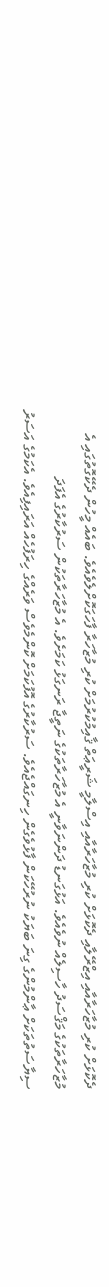ދެކޮޅަށް ކުރި މުޒާހަރާއާއި އިޒްރޭލާއި ދެކޮޅަށް ކުރި މުޒާހަރާއާއި އިސްލާމީ ޝަރީޢަތް ޤާއިމުކުރުމަށް ކުރި މުޒާހަރާ ފާހަގަކޮށްލެވެއެވެ. ބައެއް މީހުން ދެކޭގޮތުގައި އެ މުޒާހަރާތަކުގެ މަޤްސަދު ހާސިލެއް ނުވެއެވެ. އަޅުގަނޑު ދަންނަވާނީ އެ މުޒާހަރާތަކުގެ ނަތީޖާ ރަނގަޅު ކަމަށެވެ. އެ މުޒާހަރާތަކުން ސަރުކާރުގެ އެފަދަ ސިޔާސަތުތަކަށް ޢާންމުންގެ ގިނަ ބަޔަކު ނުރުހޭކަން ފާޅުވެގެން ހިނގައްޖެއެވެ. ސަރުކާރުގެ އޮފުކަމަށް ކޮންމެވެސް ވަރެއްގެ ހިރަފުހެއް އަރައިފިއެވެ. އެކަމުގެ އަސަރު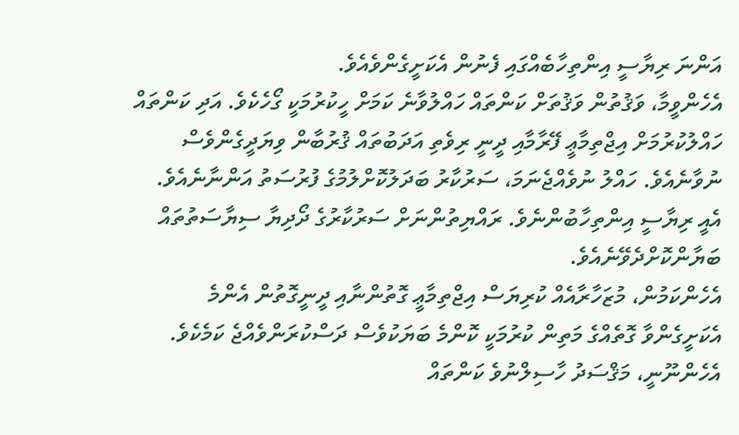އަންނަ ރިޔާސީ އިންތިހާބެއްގައި ފެނުން އެކަށީގެންވެއެވެ.
އެހެންވީމާ، ވަޤުތުން ވަޤުތަށް ކަންތައް ހައްލުވާނެ ކަމަށް ހީކުރުމަކީ ގޯހެކެވެ. އަދި ކަންތައް ހައްލުކުރުމަށް އިޖްތިމާޢީ ފޭރާމާއި ދީނީ ރިވެތި އަދަބުތައް ޤުރުބާން ވިޔަދީގެންވެސް ނުވާނެއެވެ. ހައްލު ނުވެއްޖެނަމަ، ސަރުކާރު ބަދަލުކޮށްލުމުގެ ފުރުސަތު އަންނާނެއެވެ. އެއީ ރިޔާސީ އިންތިހާބުންނެވެ. ރައްޔިތުންނަށް ސަރުކާރުގެ ދޯދިޔާ ސިޔާސަތުތައް ބަޔާންކޮށްދެވޭނެއެވެ.
އެހެންކަމުން، މުޒަހާރާއެއް ކުރިޔަސް އިޖްތިމާޢީ ގޮތުންނާއި ދީނީގޮތުން އެންމެ އެކަށީގެންވާ ގޮތެއްގެ މަތިން ކުރުމަކީ ކޮންމެ ބަޔަކުވެސް ދަސްކުރަންވެއްޖެ ކަމެކެވެ. އެހެންނޫނީ، މަޤްސަދު ހާސިލްނުވެ ކަންތައް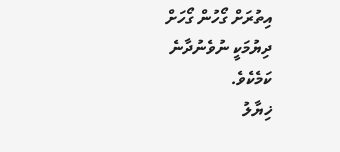އިތުރަށް ގޯހުން ގޯހަށް ދިޔުމަކީ ނުވެނުދާނެ ކަމެކެވެ.
ޚިޔާލު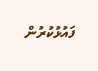ފައުޅުކުރުން